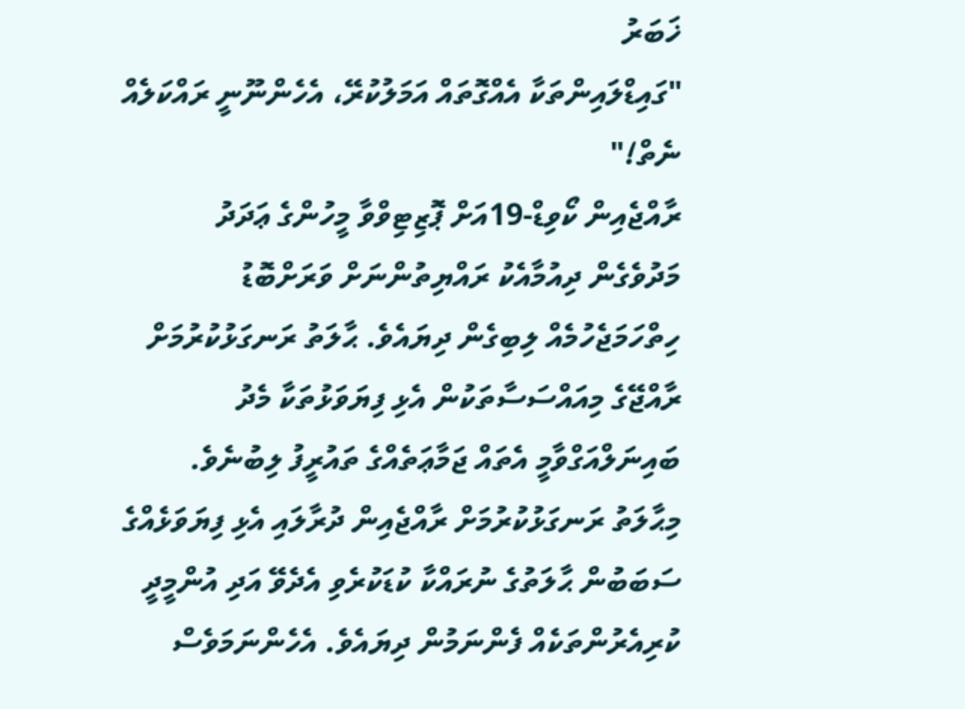ޚަބަރު
"ގައިޑްލައިންތަކާ އެއްގޮތައް އަމަލުކުރޭ، އެހެންނޫނީ ރައްކަލެއް ނެތް!"
ރާއްޖެއިން ކޯވިޑް-19އަށް ޕޮޒިޓިވްވާ މީހުންގެ ޢަދަދު މަދުވެގެން ދިއުމާއެކު ރައްޔިތުންނަށް ވަރަށްބޮޑު ހިތްހަމަޖެހުމެއް ލިބިގެން ދިޔައެވެ. ޙާލަތު ރަނގަޅުކުރުމަށް ރާއްޖޭގެ މިއައްސަސާތަކުން އެޅި ފިޔަވަޅުތަކާ މެދު ބައިނަލްއަގްވާމީ އެތައް ޖަމާޢަތެއްގެ ތައުރީފު ލިބުނެވެ.
މިޙާލަތު ރަނގަޅުކުރުމަށް ރާއްޖެއިން ދުރާލައި އެޅި ފިޔަވަޅެއްގެ ސަބަބުން ޙާލަތުގެ ނުރައްކާ ކުޑަކުރެވި އެދެވޭ އަދި އުންމީދީ ކުރިއެރުންތަކެއް ފެންނަމުން ދިޔައެވެ. އެހެންނަމަވެސް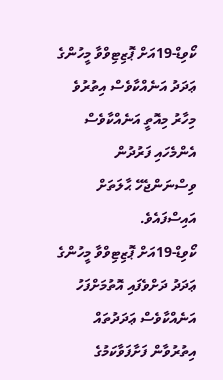ކޯވިޑް-19އަށް ޕޮޒިޓިވްވާ މީހުންގެ ޢަދަދު އަނެއްކާވެސް އިތުރުވެ މިހާރު މިއޮތީ އަނެއްކާވެސް އެންމެހައި ފަރުދުން ވިސްނަންޖެހޭ ޙާލަތަށް އައިސްފައެވެ.
ކޯވިޑް-19އަށް ޕޮޒިޓިވްވާ މީހުންގެ ޢަދަދު ދަށްވެފައި އޮތުމަށްފަހު އަނެއްކާވެސް ޢަދަދުތައް އިތުރުވާން ފަށާފަވާކަމުގެ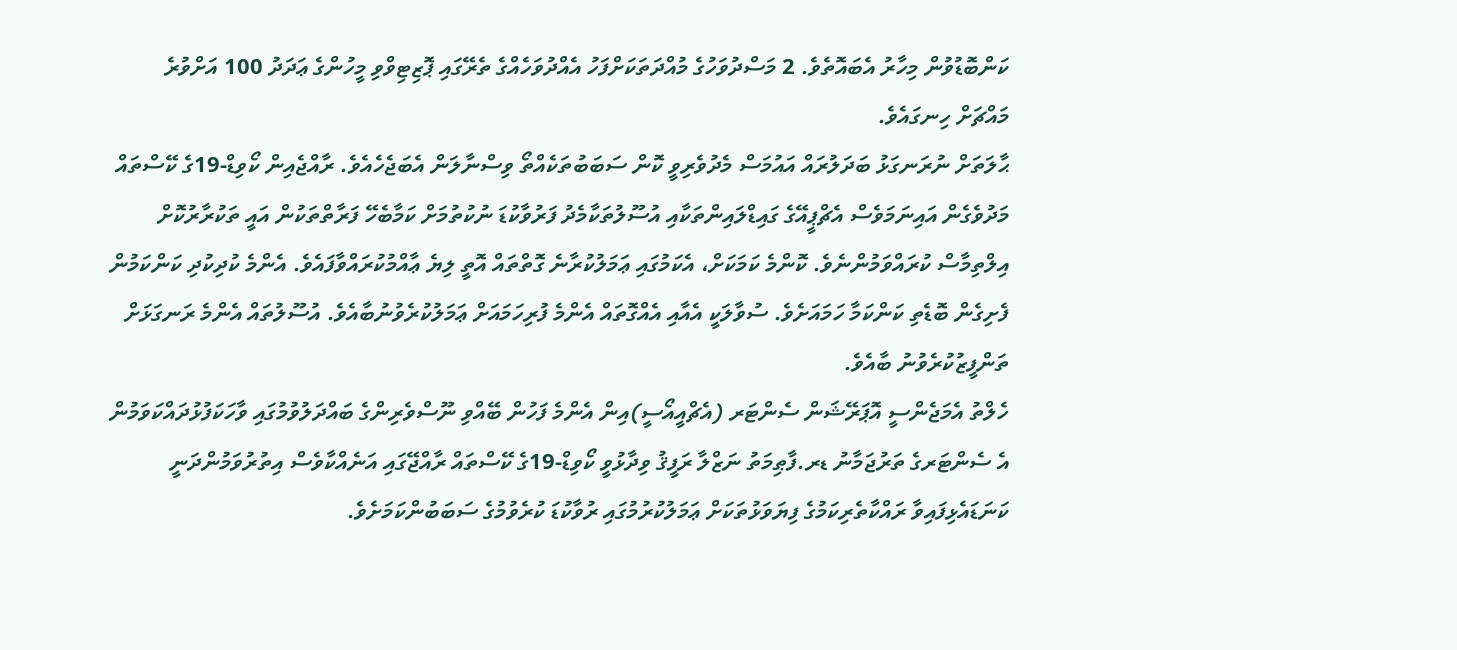ކަންބޮޑުވުން މިހާރު އެބައޮތެވެ. 2 މަސްދުވަހުގެ މުއްދަތަކަށްފަހު އެއްދުވަހެއްގެ ތެރޭގައި ޕޮޒިޓިވްވި މީހުންގެ ޢަދަދު 100 އަށްވުރެ މައްޗަށް ހިނގައެވެ.
ޙާލަތަށް ނުރަނގަޅު ބަދަލުރައް އައުމަސް މެދުވެރިވީ ކޮން ސަބަބުތަކެއްތޯ ވިސްނާލަން އެބަޖެހެއެވެ. ރާއްޖެއިން ކޯވިޑް-19ގެ ކޭސްތައް މަދުވެގެން އައިނަމަވެސް އެޗްޕީއޭގެ ގައިޑްލައިންތަކާއި އުސޫލުތަކާމެދު ފަރުވާކުޑަ ނުކުތުމަށް ކަމާބެހޭ ފަރާތްތަކުން އައީ ތަކުރާރުކޮށް އިލްތިމާސް ކުރައްވަމުންނެވެ. ކޮންމެ ކަމަކަށް، އެކަމުގައި ޢަމަލުކުރާނެ ގޮތްތައް އޮތީ ލިޔެ ޢާއްމުކުރައްވާފައެވެ. އެންމެ ކުދިކުދި ކަންކަމުން ފެށިގެން ބޮޑެތި ކަންކަމާ ހަމައަށެވެ. ސުވާލަކީ އެއާއި އެއްގޮތައް އެންމެ ފުރިހަމައަށް ޢަމަލުކުރެވުނުބާއެވެ. އުސޫލުތައް އެންމެ ރަނގަޅަށް ތަންފީޒުކުރެވުނު ބާއެވެ.
ހެލްތު އެމަޖެންސީ އޮޕަރޭޝަން ސެންޓަރ (އެޗްއީއޯސީ)އިން އެންމެ ފަހުން ބޭއްވި ނޫސްވެރިންގެ ބައްދަލުވުމުގައި ވާހަކަފުޅުދައްކަވަމުން އެ ސެންޓަރގެ ތަރުޖަމާނު ޑރ.ފާޠިމަތު ނަޒްލާ ރަފީޤު ވިދާޅުވީ ކޯވިޑް-19ގެ ކޭސްތައް ރާއްޖޭގައި އަނެއްކާވެސް އިތުރުވަމުންދަނީ ކަނަޑައެޅިފައިވާ ރައްކާތެރިކަމުގެ ފިޔަވަޅުތަކަށް ޢަމަލުކުރުމުގައި ރުވާކުޑަ ކުރެވުމުގެ ސަބަބުންކަމަށެވެ.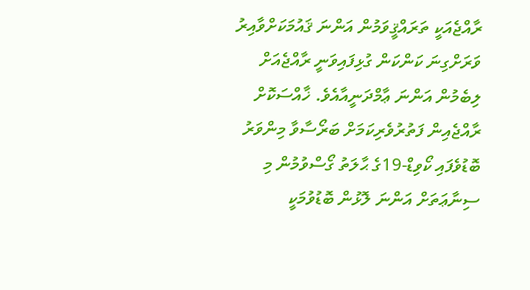ރާއްޖެއަކީ ތަރައްޤީވަމުން އަންނަ ޤައުމަކަށްވާއިރު ވަރަށްގިނަ ކަންކަން ގުޅިފައިވަނީ ރާއްޖެއަށް ލިބެމުން އަންނަ ޢާމްދަނީއާއެވެ. ޚާއްސަކޮށް ރާއްޖެއިން ފަތުރުވެރިކަމަށް ބަރޯސާވާ މިންވަރު ބޮޑުވެފައި ކޯވިޑް-19ގެ ޙާލަތު ގޯސްވުމުން މި ސިނާޢަތަށް އަންނަ ލޮޅުން ބޮޑުވުމަކީ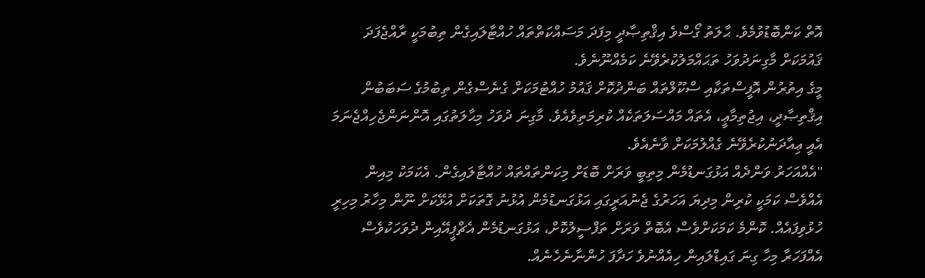އޮތް ކަންބޮޑުވުމެވެ. ޙާލަތު ގޯސްވެ އިޤްތިޞާދީ މިފަދަ މަސައްކަތްތައް ހުއްޓާލައިގެން ތިބުމަކީ ރާއްޖެފަދަ ޤައުމަކަށް މާގިނަދުވަހު ތަޙައްމަލުކުރެވޭނެ ކަމެއްނޫނެވެ.
މީގެ އިތުރުން އޮފީސްތަކާއި ސްކޫލްތައް ބަންދުކޮށް ޤައުމު ހުއްޓުމަކަށް ގެނެސްގެން ތިބުމުގެ ސަބަބުން އިޤްތިޞާދީ، އިޖުތިމާޢީ، އެތައް މައްސަލަތަކެއް ކުރިމަތިވެއެވެ. މާގިނަ ދުވަހު މިޙާލަތުގައި އޮންނަންޖެހިއްޖެނަމަ އެއީ ޢިއާދަނުކުރެވޭނެ ގެއްލުމަކަށް ވާނެއެވެ.
"އެއްއަހަރު ވަންދެއް އަޅުގަނޑުމެން މިތިބީ ވަރަށް ބޮޑަށް މިކަންތައްތައް ހުއްޓާލައިގެން. އެކަމަކު މިއިން އެއްވެސް ކަމަކީ ކުރިން މިދިޔަ އަހަރުގެ ޖެނުއަރީގައި އަޅުގަނޑުމެން އުޅުނު ގޮތަކަށް އުޅޭކަށް ނޫން މިހާރު މިހިރީ ހުޅުވިފައެއް. ކޮންމެ ކަމަކަށްވެސް އެބޮތް ވަރަށް ތަފްސީލުކޮށް، އަޅުގަނޑުމެން އެޗްޕީއޭއިން ދުވަހަކުވެސް އެއްފަހަރާ މިހާ ގިނަ ގައިޑްލައިން ހިއެއްނުވެ ހަދާފަ ހުންނާނެހެނެއް.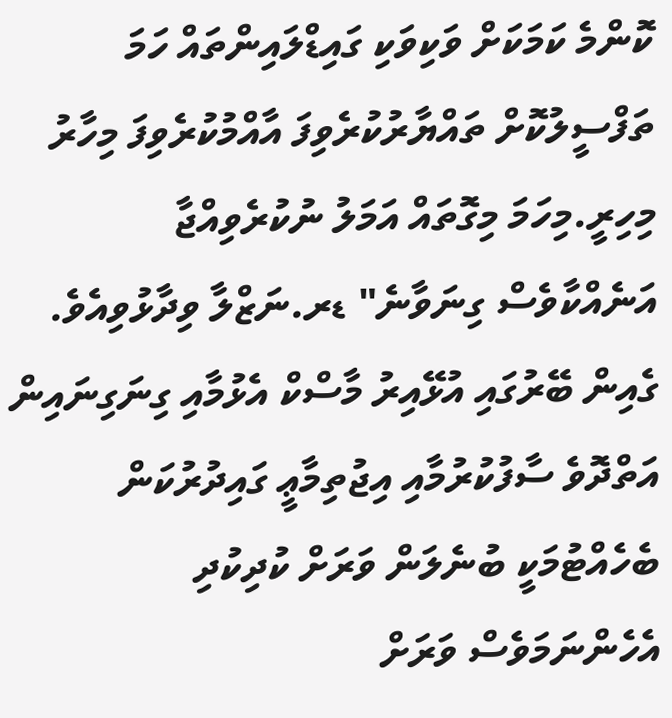ކޮންމެ ކަމަކަށް ވަކިވަކި ގައިޑްލައިންތައް ހަމަ ތަފްސީލުކޮށް ތައްޔާރުކުރެވިފަ އާއްމުކުރެވިފަ މިހާރު މިހިރީ.މިހަމަ މިގޮތައް އަމަލު ނުކުރެވިއްޖާ އަނެއްކާވެސް ގިނަވާނެ" ޑރ.ނަޒްލާ ވިދާޅުވިއެވެ.
ގެއިން ބޭރުގައި އުޅޭއިރު މާސްކް އެޅުމާއި ގިނަގިނައިން އަތްދޮވެ ސާފުކުރުމާއި އިޖުތިމާޢީ ގައިދުރުކަން ބެހެއްޓުމަކީ ބުނެލަން ވަރަށް ކުދިކުދި އެހެންނަމަވެސް ވަރަށް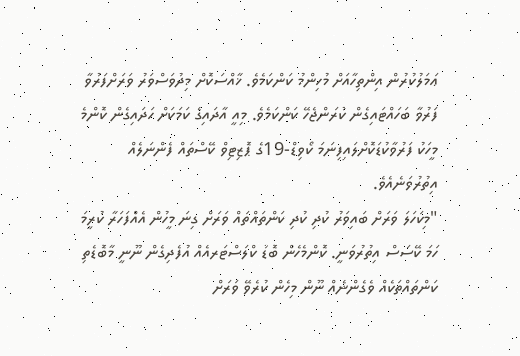ޢަމަލުކުރުން އިންތިހާއަށް މުހިންމު ކަންކަމެވެ. ޚާއްސަކޮށް މިދުވަސްވަރު ވަރަށްފަރުވާ ފަރުވާ ބަހައްޓައިގެން ކުރަންޖެހޭ ކަންކަމެވެ. މިއީ އާދައިގެ ކަމަކަށް ހަދައިގެން ކޮންމެ މީހަކު ފަރުވާކުޑަކޮށްލައިފިނަމަ ކޯވިޑް-19ގެ ޕޮޒިޓިވް ކޭސްތައް ފެންނަލެއް އިތުރުވަނެއެވެ.
"މިކަހަލަ ވަރަށް ބައިވަރު ކުދި ކުދި ކަންތައްތައް ވަރަށް ގިނަ މީހުން އެއްފަހަރާ ކުރީމަ ހަމަ ކޭސަސް އިތުރުވަނީ. ކޮންމެހެން ބޮޑު ކްލަސްޓަރއެއް އުފެދިގެން ނޫނީ މާބޮޑެތި ކަންތައްތަކެއް ވެގެންނެއް ނޫން މިހެން ކުރެވޭ ވަރަށް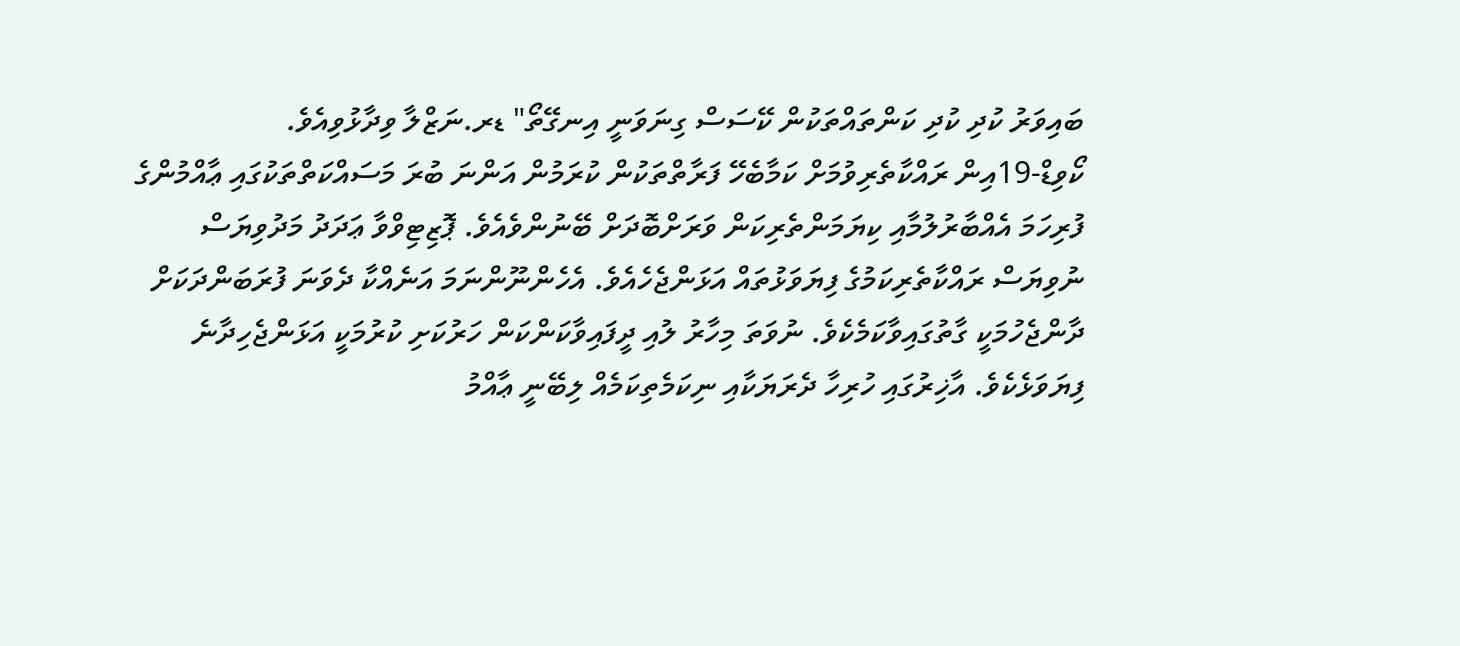ބައިވަރު ކުދި ކުދި ކަންތައްތަކުން ކޭސަސް ގިނަވަނީ އިނގޭތޯ" ޑރ.ނަޒްލާ ވިދާޅުވިއެވެ.
ކޯވިޑް-19އިން ރައްކާތެރިވުމަށް ކަމާބެހޭ ފަރާތްތަކުން ކުރަމުން އަންނަ ބުރަ މަސައްކަތްތަކުގައި ޢާއްމުންގެ ފުރިހަމަ އެއްބާރުލުމާއި ކިޔަމަންތެރިކަން ވަރަށްބޮދަށް ބޭނުންވެއެވެ. ޕޮޒިޓިވްވާ ޢަދަދު މަދުވިޔަސް ނުވިޔަސް ރައްކާތެރިކަމުގެ ފިޔަވަޅުތައް އަޅަންޖެހެއެވެ. އެހެންނޫންނަމަ އަނެއްކާ ދެވަނަ ފުރަބަންދަކަށް ދާންޖެހުމަކީ ގާތުގައިވާކަމެކެވެ. ނުވަތަ މިހާރު ލުއި ދީފައިވާކަންކަން ހަރުކަށި ކުރުމަކީ އަޅަންޖެހިދާނެ ފިޔަވަޅެކެވެ. އާޚިރުގައި ހުރިހާ ދެރަޔަކާއި ނިކަމެތިކަމެއް ލިބޭނީ ޢާއްމު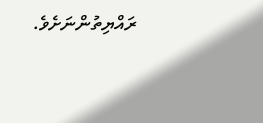ރައްޔިތުންނަށެވެ.